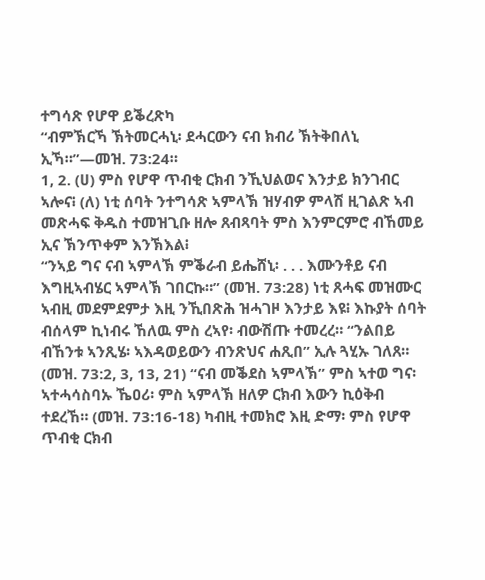ተግሳጽ የሆዋ ይቕረጽካ
“ብምኽርኻ ኽትመርሓኒ፡ ደሓርውን ናብ ክብሪ ኽትቅበለኒ ኢኻ።”—መዝ. 73:24።
1, 2. (ሀ) ምስ የሆዋ ጥብቂ ርክብ ንኺህልወና እንታይ ክንገብር ኣሎና፧ (ለ) ነቲ ሰባት ንተግሳጽ ኣምላኽ ዝሃብዎ ምላሽ ዚገልጽ ኣብ መጽሓፍ ቅዱስ ተመዝጊቡ ዘሎ ጸብጻባት ምስ እንምርምሮ ብኸመይ ኢና ኽንጥቀም እንኽእል፧
“ንኣይ ግና ናብ ኣምላኽ ምቕራብ ይሔሸኒ፡ . . . እሙንቶይ ናብ እግዚኣብሄር ኣምላኽ ገበርኩ።” (መዝ. 73:28) ነቲ ጸሓፍ መዝሙር ኣብዚ መደምደምታ እዚ ንኺበጽሕ ዝሓገዞ እንታይ እዩ፧ እኩያት ሰባት ብሰላም ኪነብሩ ኸለዉ ምስ ረኣየ፡ ብውሽጡ ተመረረ። “ንልበይ ብኸንቱ ኣንጺሄ፡ ኣእዳወይውን ብንጽህና ሐጺበ” ኢሉ ጓሂኡ ገለጸ። (መዝ. 73:2, 3, 13, 21) “ናብ መቕደስ ኣምላኽ” ምስ ኣተወ ግና፡ ኣተሓሳስባኡ ኼዐሪ፡ ምስ ኣምላኽ ዘለዎ ርክብ እውን ኪዕቅብ ተደረኸ። (መዝ. 73:16-18) ካብዚ ተመክሮ እዚ ድማ፡ ምስ የሆዋ ጥብቂ ርክብ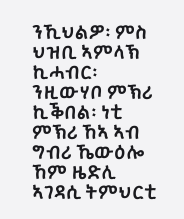ንኺህልዎ፡ ምስ ህዝቢ ኣምላኽ ኪሓብር፡ ንዚውሃቦ ምኽሪ ኪቕበል፡ ነቲ ምኽሪ ኸኣ ኣብ ግብሪ ኼውዕሎ ኸም ዜድሊ ኣገዳሲ ትምህርቲ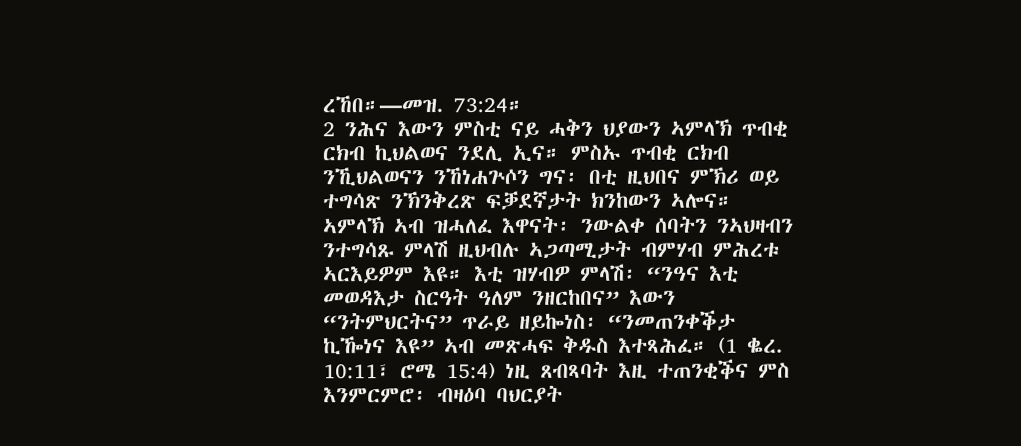ረኸበ።—መዝ. 73:24።
2 ንሕና እውን ምስቲ ናይ ሓቅን ህያውን ኣምላኽ ጥብቂ ርክብ ኪህልወና ንደሊ ኢና። ምስኡ ጥብቂ ርክብ ንኺህልወናን ንኸነሐጕሶን ግና፡ በቲ ዚህበና ምኽሪ ወይ ተግሳጽ ንኽንቅረጽ ፍቓደኛታት ክንከውን ኣሎና። ኣምላኽ ኣብ ዝሓለፈ እዋናት፡ ንውልቀ ሰባትን ንኣህዛብን ንተግሳጹ ምላሽ ዚህብሉ ኣጋጣሚታት ብምሃብ ምሕረቱ ኣርእይዎም እዩ። እቲ ዝሃብዎ ምላሽ፡ “ንዓና እቲ መወዳእታ ስርዓት ዓለም ንዘርከበና” እውን “ንትምህርትና” ጥራይ ዘይኰነስ፡ “ንመጠንቀቕታ ኪዀነና እዩ” ኣብ መጽሓፍ ቅዱስ እተጻሕፈ። (1 ቈረ. 10:11፣ ሮሜ 15:4) ነዚ ጸብጻባት እዚ ተጠንቂቕና ምስ እንምርምሮ፡ ብዛዕባ ባህርያት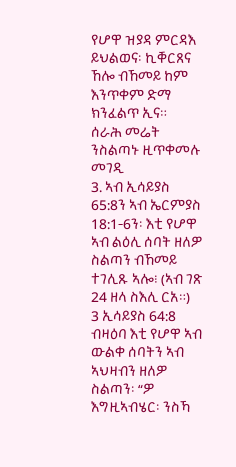የሆዋ ዝያዳ ምርዳእ ይህልወና፡ ኪቐርጸና ኸሎ ብኸመይ ከም እንጥቀም ድማ ክንፈልጥ ኢና።
ሰራሕ መሬት ንስልጣኑ ዚጥቀመሉ መገዲ
3. ኣብ ኢሳይያስ 65:8ን ኣብ ኤርምያስ 18:1-6ን፡ እቲ የሆዋ ኣብ ልዕሊ ሰባት ዘለዎ ስልጣን ብኸመይ ተገሊጹ ኣሎ፧ (ኣብ ገጽ 24 ዘላ ስእሊ ርአ።)
3 ኢሳይያስ 64:8 ብዛዕባ እቲ የሆዋ ኣብ ውልቀ ሰባትን ኣብ ኣህዛብን ዘለዎ ስልጣን፡ “ዎ እግዚኣብሄር፡ ንስኻ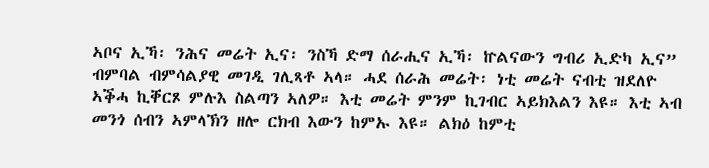ኣቦና ኢኻ፡ ንሕና መሬት ኢና፡ ንስኻ ድማ ሰራሒና ኢኻ፡ ኵልናውን ግብሪ ኢድካ ኢና” ብምባል ብምሳልያዊ መገዲ ገሊጻቶ ኣላ። ሓደ ሰራሕ መሬት፡ ነቲ መሬት ናብቲ ዝደለዮ ኣቕሓ ኪቐርጾ ምሉእ ስልጣን ኣለዎ። እቲ መሬት ምንም ኪገብር ኣይክእልን እዩ። እቲ ኣብ መንጎ ሰብን ኣምላኽን ዘሎ ርክብ እውን ከምኡ እዩ። ልክዕ ከምቲ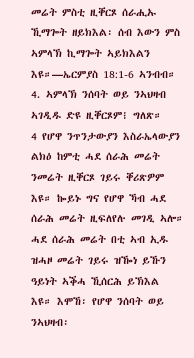መሬት ምስቲ ዚቐርጾ ሰራሒኡ ኺማጐት ዘይክእል፡ ሰብ እውን ምስ ኣምላኽ ኪማጐት ኣይክእልን እዩ።—ኤርምያስ 18:1-6 ኣንብብ።
4. ኣምላኽ ንሰባት ወይ ንኣህዛብ ኣገዲዱ ድዩ ዚቐርጾም፧ ግለጽ።
4 የሆዋ ንጥንታውያን እስራኤላውያን ልክዕ ከምቲ ሓደ ሰራሕ መሬት ንመሬት ዚቐርጾ ገይሩ ቐሪጽዎም እዩ። ኰይኑ ግና የሆዋ ኻብ ሓደ ሰራሕ መሬት ዚፍለየሉ መገዲ ኣሎ። ሓደ ሰራሕ መሬት በቲ ኣብ ኢዱ ዝሓዞ መሬት ገይሩ ዝዀነ ይኹን ዓይነት ኣቕሓ ኺሰርሕ ይኽእል እዩ። እሞኸ፡ የሆዋ ንሰባት ወይ ንኣህዛብ፡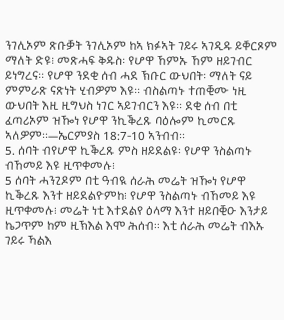ንገሊኦም ጽቡቓት ንገሊኦም ከኣ ክፉኣት ገይሩ ኣገዲዱ ይቐርጾም ማለት ድዩ፧ መጽሓፍ ቅዱስ፡ የሆዋ ኸምኡ ኸም ዘይገብር ይነግረና። የሆዋ ንደቂ ሰብ ሓደ ኽቡር ውህበት፡ ማለት ናይ ምምራጽ ናጽነት ሂብዎም እዩ። ብስልጣኑ ተጠቒሙ ነዚ ውህበት እዚ ዚግህስ ነገር ኣይገብርን እዩ። ደቂ ሰብ በቲ ፈጣሪኦም ዝዀነ የሆዋ ንኪቕረጹ ባዕሎም ኪመርጹ ኣለዎም።—ኤርምያስ 18:7-10 ኣንብብ።
5. ሰባት ብየሆዋ ኪቕረጹ ምስ ዘይደልዩ፡ የሆዋ ንስልጣኑ ብኸመይ እዩ ዚጥቀመሉ፧
5 ሰባት ሓንጊዶም በቲ ዓብዪ ሰራሕ መሬት ዝዀነ የሆዋ ኪቕረጹ እንተ ዘይደልዮምከ፧ የሆዋ ንስልጣኑ ብኸመይ እዩ ዚጥቀመሉ፧ መሬት ነቲ እተደልየ ዕላማ እንተ ዘይበቒዑ እንታይ ኬጋጥም ከም ዚኽእል እሞ ሕሰብ። እቲ ሰራሕ መሬት ብእኡ ገይሩ ኻልእ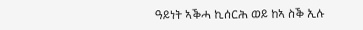ዓይነት ኣቕሓ ኪሰርሕ ወይ ከኣ ስቕ ኢሉ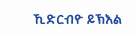ኺድርብዮ ይኽእል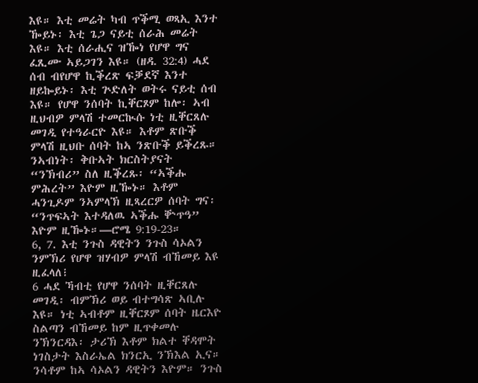እዩ። እቲ መሬት ካብ ጥቕሚ ወጻኢ እንተ ዀይኑ፡ እቲ ጌጋ ናይቲ ሰራሕ መሬት እዩ። እቲ ሰራሒና ዝዀነ የሆዋ ግና ፈጺሙ ኣይጋገን እዩ። (ዘዳ. 32:4) ሓደ ሰብ ብየሆዋ ኪቕረጽ ፍቓደኛ እንተ ዘይኰይኑ፡ እቲ ጕድለት ወትሩ ናይቲ ሰብ እዩ። የሆዋ ንሰባት ኪቐርጾም ከሎ፡ ኣብ ዚህብዎ ምላሽ ተመርኲሱ ነቲ ዚቐርጸሉ መገዲ የተዓራርዮ እዩ። እቶም ጽቡቕ ምላሽ ዚህቡ ሰባት ከኣ ንጽቡቕ ይቕረጹ። ንኣብነት፡ ቅቡኣት ክርስትያናት “ንኽብሪ” ስለ ዚቕረጹ፡ “ኣቕሑ ምሕረት” እዮም ዚዀኑ። እቶም ሓንጊዶም ንኣምላኽ ዚጻረርዎ ሰባት ግና፡ “ንጥፍኣት እተዳለዉ ኣቕሑ ቝጥዓ” እዮም ዚዀኑ።—ሮሜ 9:19-23።
6, 7. እቲ ንጉስ ዳዊትን ንጉስ ሳኦልን ንምኽሪ የሆዋ ዝሃብዎ ምላሽ ብኸመይ እዩ ዚፈላለ፧
6 ሓደ ኻብቲ የሆዋ ንሰባት ዚቐርጸሉ መገዲ፡ ብምኽሪ ወይ ብተግሳጽ ኣቢሉ እዩ። ነቲ ኣብቶም ዚቐርጾም ሰባት ዜርእዮ ስልጣን ብኸመይ ከም ዚጥቀመሉ ንኽንርዳእ፡ ታሪኽ እቶም ክልተ ቐዳሞት ነገስታት እስራኤል ክንርኢ ንኽእል ኢና። ንሳቶም ከኣ ሳኦልን ዳዊትን እዮም። ንጉስ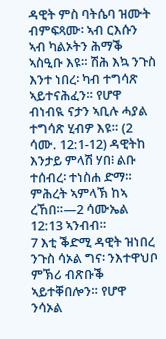ዳዊት ምስ ባትሴባ ዝሙት ብምፍጻሙ፡ ኣብ ርእሱን ኣብ ካልኦትን ሕማቕ ኣስዒቡ እዩ። ሽሕ እኳ ንጉስ እንተ ነበረ፡ ካብ ተግሳጽ ኣይተናሕፈን። የሆዋ ብነብዪ ናታን ኣቢሉ ሓያል ተግሳጽ ሂብዎ እዩ። (2 ሳሙ. 12:1-12) ዳዊትከ እንታይ ምላሽ ሃበ፧ ልቡ ተሰብረ፡ ተነስሐ ድማ። ምሕረት ኣምላኽ ከኣ ረኸበ።—2 ሳሙኤል 12:13 ኣንብብ።
7 እቲ ቕድሚ ዳዊት ዝነበረ ንጉስ ሳኦል ግና፡ ንእተዋህቦ ምኽሪ ብጽቡቕ ኣይተቐበሎን። የሆዋ ንሳኦል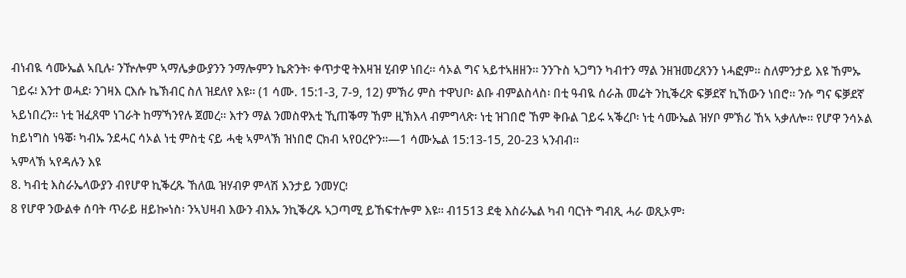ብነብዪ ሳሙኤል ኣቢሉ፡ ንዅሎም ኣማሌቃውያንን ንማሎምን ኬጽንት፡ ቀጥታዊ ትእዛዝ ሂብዎ ነበረ። ሳኦል ግና ኣይተኣዘዘን። ንንጉስ ኣጋግን ካብተን ማል ንዘዝመረጸንን ነሓፎም። ስለምንታይ እዩ ኸምኡ ገይሩ፧ እንተ ወሓደ፡ ንገዛእ ርእሱ ኬኽብር ስለ ዝደለየ እዩ። (1 ሳሙ. 15:1-3, 7-9, 12) ምኽሪ ምስ ተዋህቦ፡ ልቡ ብምልስላስ፡ በቲ ዓብዪ ሰራሕ መሬት ንኪቕረጽ ፍቓደኛ ኪኸውን ነበሮ። ንሱ ግና ፍቓደኛ ኣይነበረን። ነቲ ዝፈጸሞ ነገራት ከማኻንየሉ ጀመረ። እተን ማል ንመስዋእቲ ኺጠቕማ ኸም ዚኽእላ ብምግላጽ፡ ነቲ ዝገበሮ ኸም ቅቡል ገይሩ ኣቕረቦ፡ ነቲ ሳሙኤል ዝሃቦ ምኽሪ ኸኣ ኣቃለሎ። የሆዋ ንሳኦል ከይነግስ ነዓቖ፡ ካብኡ ንደሓር ሳኦል ነቲ ምስቲ ናይ ሓቂ ኣምላኽ ዝነበሮ ርክብ ኣየዐረዮን።—1 ሳሙኤል 15:13-15, 20-23 ኣንብብ።
ኣምላኽ ኣየዳሉን እዩ
8. ካብቲ እስራኤላውያን ብየሆዋ ኪቕረጹ ኸለዉ ዝሃብዎ ምላሽ እንታይ ንመሃር፧
8 የሆዋ ንውልቀ ሰባት ጥራይ ዘይኰነስ፡ ንኣህዛብ እውን ብእኡ ንኪቕረጹ ኣጋጣሚ ይኸፍተሎም እዩ። ብ1513 ደቂ እስራኤል ካብ ባርነት ግብጺ ሓራ ወጺኦም፡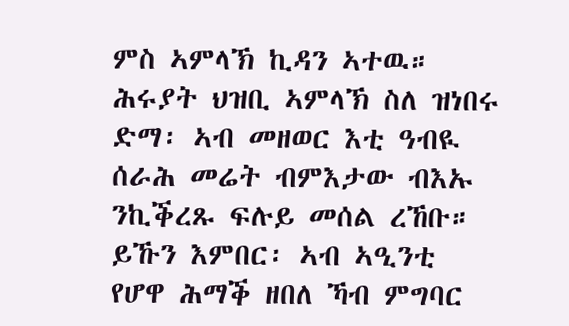ምስ ኣምላኽ ኪዳን ኣተዉ። ሕሩያት ህዝቢ ኣምላኽ ስለ ዝነበሩ ድማ፡ ኣብ መዘወር እቲ ዓብዪ ሰራሕ መሬት ብምእታው ብእኡ ንኪቕረጹ ፍሉይ መሰል ረኸቡ። ይኹን እምበር፡ ኣብ ኣዒንቲ የሆዋ ሕማቕ ዘበለ ኻብ ምግባር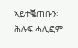ኣይተቘጠቡን፡ ሕሉፍ ሓሊፎም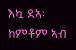እኳ ደኣ፡ ከምቶም ኣብ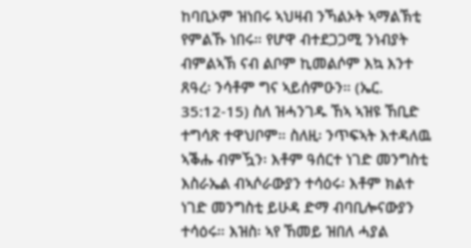ከባቢኦም ዝነበሩ ኣህዛብ ንኻልኦት ኣማልኽቲ የምልኹ ነበሩ። የሆዋ ብተደጋጋሚ ንነብያት ብምልኣኽ ናብ ልቦም ኪመልሶም እኳ እንተ ጸዓረ፡ ንሳቶም ግና ኣይሰምዑን። (ኤር. 35:12-15) ስለ ዝሓንገዱ ኸኣ ኣዝዩ ኸቢድ ተግሳጽ ተዋህቦም። ስለዚ፡ ንጥፍኣት እተዳለዉ ኣቕሑ ብምዃን፡ እቶም ዓሰርተ ነገድ መንግስቲ እስራኤል ብኣሶራውያን ተሳዕሩ፡ እቶም ክልተ ነገድ መንግስቲ ይሁዳ ድማ ብባቢሎናውያን ተሳዕሩ። እዝስ፡ ኣየ ኸመይ ዝበለ ሓያል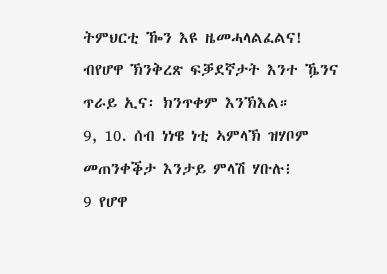ትምህርቲ ዀን እዩ ዜመሓላልፈልና! ብየሆዋ ኽንቅረጽ ፍቓደኛታት እንተ ዄንና ጥራይ ኢና፡ ክንጥቀም እንኽእል።
9, 10. ሰብ ነነዌ ነቲ ኣምላኽ ዝሃቦም መጠንቀቕታ እንታይ ምላሽ ሃቡሉ፧
9 የሆዋ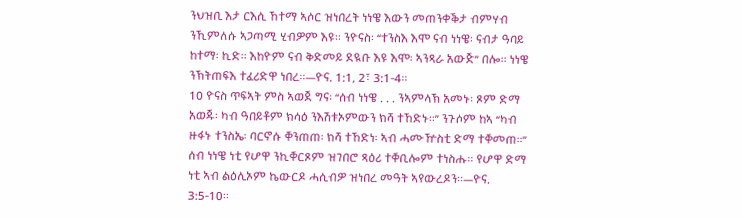ንህዝቢ እታ ርእሲ ኸተማ ኣሶር ዝነበረት ነነዌ እውን መጠንቀቕታ ብምሃብ ንኺምለሱ ኣጋጣሚ ሂብዎም እዩ። ንዮናስ፡ “ተንስእ እሞ ናብ ነነዌ፡ ናብታ ዓባይ ከተማ፡ ኪድ። እከዮም ናብ ቅድመይ ደዪቡ እዩ እሞ፡ ኣንጻራ አውጅ” በሎ። ነነዌ ንኽትጠፍእ ተፈሪድዋ ነበረ።—ዮና. 1:1, 2፣ 3:1-4።
10 ዮናስ ጥፍኣት ምስ ኣወጀ ግና፡ “ሰብ ነነዌ . . . ንኣምላኽ አመኑ፡ ጾም ድማ አወጁ፡ ካብ ዓበይቶም ክሳዕ ንእሽቱኦምውን ክሻ ተኸድኑ።” ንጉሶም ከኣ “ካብ ዙፋኑ ተንስኤ፡ ባርኖሱ ቐንጠጠ፡ ክሻ ተኸድነ፡ ኣብ ሓሙዅስቲ ድማ ተቐመጠ።” ሰብ ነነዌ ነቲ የሆዋ ንኪቐርጾም ዝገበሮ ጻዕሪ ተቐቢሎም ተነስሑ። የሆዋ ድማ ነቲ ኣብ ልዕሊኦም ኬውርዶ ሓሲብዎ ዝነበረ መዓት ኣየውረዶን።—ዮና. 3:5-10።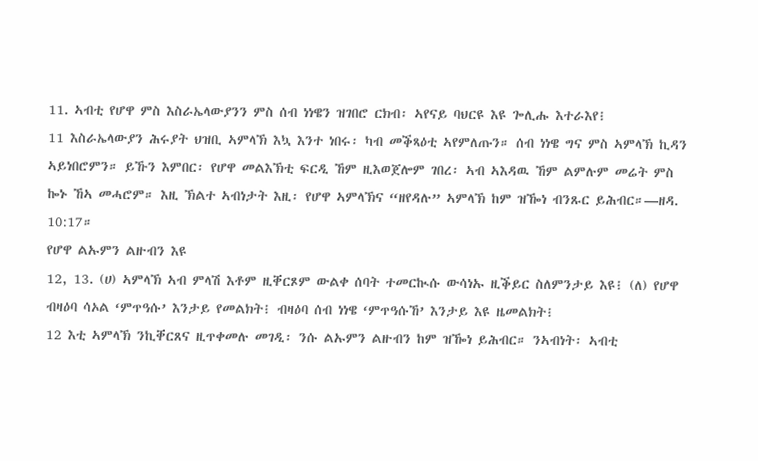11. ኣብቲ የሆዋ ምስ እስራኤላውያንን ምስ ሰብ ነነዌን ዝገበሮ ርክብ፡ ኣየናይ ባህርዩ እዩ ጐሊሑ እተራእየ፧
11 እስራኤላውያን ሕሩያት ህዝቢ ኣምላኽ እኳ እንተ ነበሩ፡ ካብ መቕጻዕቲ ኣየምለጡን። ሰብ ነነዌ ግና ምስ ኣምላኽ ኪዳን ኣይነበሮምን። ይኹን እምበር፡ የሆዋ መልእኽቲ ፍርዲ ኸም ዚእወጀሎም ገበረ፡ ኣብ ኣእዳዉ ኸም ልምሉም መሬት ምስ ኰኑ ኸኣ መሓሮም። እዚ ኽልተ ኣብነታት እዚ፡ የሆዋ ኣምላኽና “ዘየዳሉ” ኣምላኽ ከም ዝዀነ ብንጹር ይሕብር።—ዘዳ. 10:17።
የሆዋ ልኡምን ልዙብን እዩ
12, 13. (ሀ) ኣምላኽ ኣብ ምላሽ እቶም ዚቐርጾም ውልቀ ሰባት ተመርኲሱ ውሳነኡ ዚቕይር ስለምንታይ እዩ፧ (ለ) የሆዋ ብዛዕባ ሳኦል ‘ምጥዓሱ’ እንታይ የመልክት፧ ብዛዕባ ሰብ ነነዌ ‘ምጥዓሱኸ’ እንታይ እዩ ዜመልክት፧
12 እቲ ኣምላኽ ንኪቐርጸና ዚጥቀመሉ መገዲ፡ ንሱ ልኡምን ልዙብን ከም ዝዀነ ይሕብር። ንኣብነት፡ ኣብቲ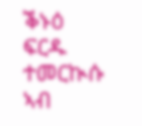ቕኑዕ ፍርዱ ተመርኲሱ ኣብ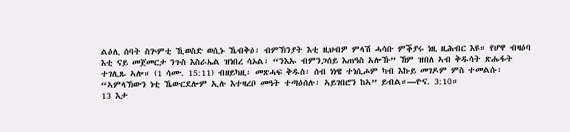ልዕሊ ሰባት ስጕምቲ ኺወስድ ወሲኑ ኼብቅዕ፡ ብምኽንያት እቲ ዚህብዎ ምላሽ ሓሳቡ ምቕያሩ ነዚ ዚሕብር እዩ። የሆዋ ብዛዕባ እቲ ናይ መጀመርታ ንጉስ እስራኤል ዝነበረ ሳኦል፡ “ንእኡ ብምንጋሰይ እጠዓስ አሎኹ” ኸም ዝበለ ኣብ ቅዱሳት ጽሑፋት ተገሊጹ ኣሎ። (1 ሳሙ. 15:11) ብዘይካዚ፡ መጽሓፍ ቅዱስ፡ ሰብ ነነዌ ተነሲሖም ካብ እኩይ መገዶም ምስ ተመልሱ፡ “ኣምላኽውን ነቲ ኼውርደሎም ኢሉ እተዛረቦ መዓት ተጣዕሰሉ፡ ኣይገበሮን ከኣ” ይብል።—ዮና. 3:10።
13 እታ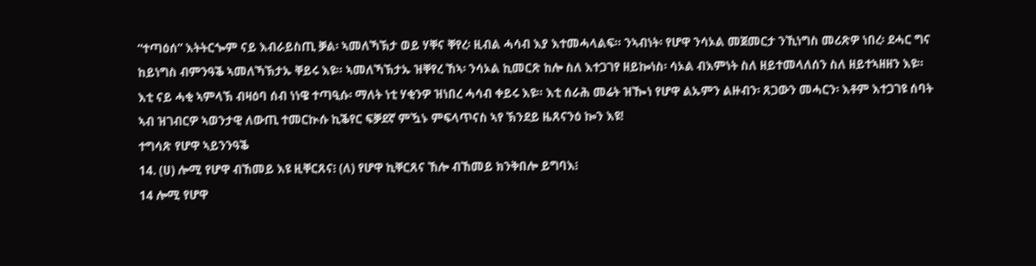“ተጣዕሰ” እትትርጐም ናይ እብራይስጢ ቓል፡ ኣመለኻኽታ ወይ ሃቐና ቐየረ፡ ዚብል ሓሳብ እያ እተመሓላልፍ። ንኣብነት፡ የሆዋ ንሳኦል መጀመርታ ንኺነግስ መሪጽዎ ነበረ፡ ደሓር ግና ከይነግስ ብምንዓቕ ኣመለኻኽታኡ ቐይሩ እዩ። ኣመለኻኽታኡ ዝቐየረ ኸኣ፡ ንሳኦል ኪመርጽ ከሎ ስለ እተጋገየ ዘይኰነስ፡ ሳኦል ብእምነት ስለ ዘይተመላለሰን ስለ ዘይተኣዘዘን እዩ። እቲ ናይ ሓቂ ኣምላኽ ብዛዕባ ሰብ ነነዌ ተጣዒሱ፡ ማለት ነቲ ሃቂንዎ ዝነበረ ሓሳብ ቀይሩ እዩ። እቲ ሰራሕ መሬት ዝዀነ የሆዋ ልኡምን ልዙብን፡ ጸጋውን መሓርን፡ እቶም እተጋገዩ ሰባት ኣብ ዝገብርዎ ኣወንታዊ ለውጢ ተመርኲሱ ኪቕየር ፍቓደኛ ምዃኑ ምፍላጥናስ ኣየ ኽንደይ ዜጸናንዕ ኰን እዩ!
ተግሳጽ የሆዋ ኣይንንዓቕ
14. (ሀ) ሎሚ የሆዋ ብኸመይ እዩ ዚቐርጸና፧ (ለ) የሆዋ ኪቐርጸና ኸሎ ብኸመይ ክንቅበሎ ይግባእ፧
14 ሎሚ የሆዋ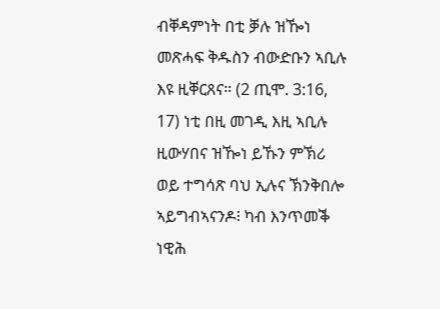ብቐዳምነት በቲ ቓሉ ዝዀነ መጽሓፍ ቅዱስን ብውድቡን ኣቢሉ እዩ ዚቐርጸና። (2 ጢሞ. 3:16, 17) ነቲ በዚ መገዲ እዚ ኣቢሉ ዚውሃበና ዝዀነ ይኹን ምኽሪ ወይ ተግሳጽ ባህ ኢሉና ኽንቅበሎ ኣይግብኣናንዶ፧ ካብ እንጥመቕ ነዊሕ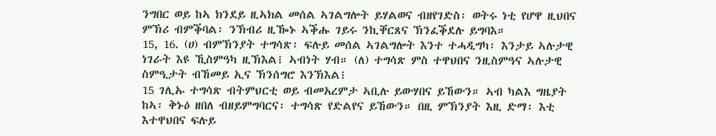ንግበር ወይ ከኣ ክንደይ ዚኣክል መሰል ኣገልግሎት ይሃልወና ብዘየገድስ፡ ወትሩ ነቲ የሆዋ ዚህበና ምኽሪ ብምቕባል፡ ንኽብሪ ዚዀኑ ኣቕሑ ገይሩ ንኪቐርጸና ኽንፈቕደሉ ይግባእ።
15, 16. (ሀ) ብምኽንያት ተግሳጽ፡ ፍሉይ መሰል ኣገልግሎት እንተ ተሓዲግካ፡ እንታይ ኣሉታዊ ነገራት እዩ ኺስምዓካ ዚኽእል፧ ኣብነት ሃብ። (ለ) ተግሳጽ ምስ ተዋህበና ንዚስምዓና ኣሉታዊ ስምዒታት ብኸመይ ኢና ኽንሰግሮ እንኽእል፧
15 ገሊኡ ተግሳጽ ብትምህርቲ ወይ ብመአረምታ ኣቢሉ ይውሃበና ይኸውን። ኣብ ካልእ ግዜያት ከኣ፡ ቅኑዕ ዘበለ ብዘይምግባርና፡ ተግሳጽ የድልየና ይኸውን። በዚ ምኽንያት እዚ ድማ፡ እቲ እተዋህበና ፍሉይ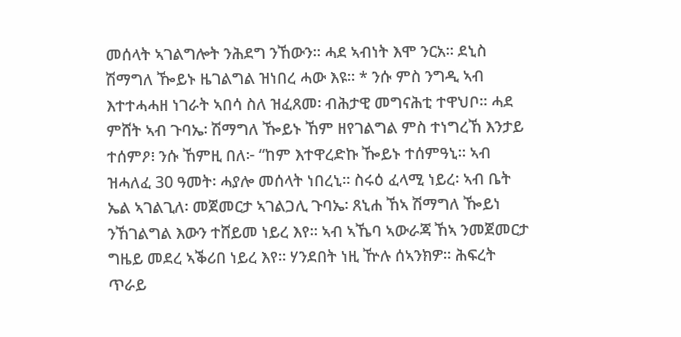መሰላት ኣገልግሎት ንሕደግ ንኸውን። ሓደ ኣብነት እሞ ንርአ። ደኒስ ሽማግለ ዀይኑ ዜገልግል ዝነበረ ሓው እዩ። * ንሱ ምስ ንግዲ ኣብ እተተሓሓዘ ነገራት ኣበሳ ስለ ዝፈጸመ፡ ብሕታዊ መግናሕቲ ተዋህቦ። ሓደ ምሸት ኣብ ጉባኤ፡ ሽማግለ ዀይኑ ኸም ዘየገልግል ምስ ተነግረኸ እንታይ ተሰምዖ፧ ንሱ ኸምዚ በለ፦ “ከም እተዋረድኩ ዀይኑ ተሰምዓኒ። ኣብ ዝሓለፈ 30 ዓመት፡ ሓያሎ መሰላት ነበረኒ። ስሩዕ ፈላሚ ነይረ፡ ኣብ ቤት ኤል ኣገልጊለ፡ መጀመርታ ኣገልጋሊ ጉባኤ፡ ጸኒሐ ኸኣ ሽማግለ ዀይነ ንኸገልግል እውን ተሸይመ ነይረ እየ። ኣብ ኣኼባ ኣውራጃ ኸኣ ንመጀመርታ ግዜይ መደረ ኣቕሪበ ነይረ እየ። ሃንደበት ነዚ ዅሉ ሰኣንክዎ። ሕፍረት ጥራይ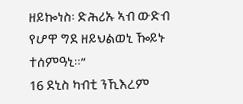ዘይኰነስ፡ ድሕሪኡ ኣብ ውድብ የሆዋ ግደ ዘይህልወኒ ዀይኑ ተሰምዓኒ።”
16 ደኒስ ካብቲ ንኺእረም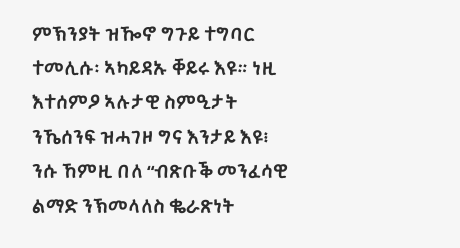ምኽንያት ዝዀኖ ግጉይ ተግባር ተመሊሱ፡ ኣካይዳኡ ቐይሩ እዩ። ነዚ እተሰምዖ ኣሉታዊ ስምዒታት ንኼሰንፍ ዝሓገዞ ግና እንታይ እዩ፧ ንሱ ኸምዚ በለ “ብጽቡቕ መንፈሳዊ ልማድ ንኽመላለስ ቈራጽነት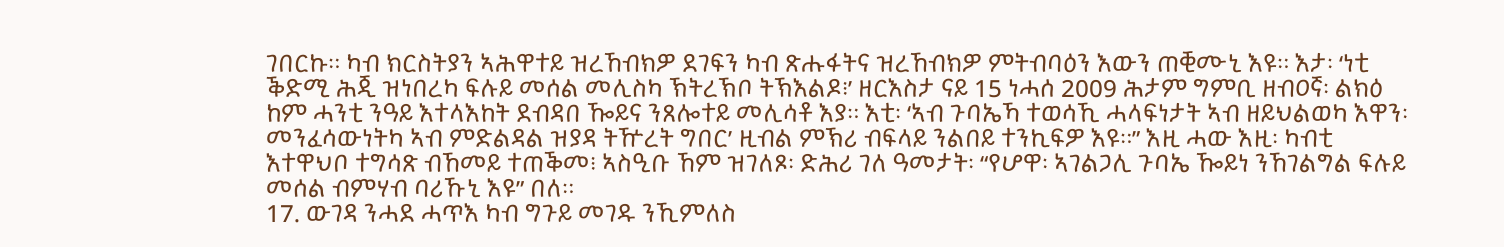ገበርኩ። ካብ ክርስትያን ኣሕዋተይ ዝረኸብክዎ ደገፍን ካብ ጽሑፋትና ዝረኸብክዎ ምትብባዕን እውን ጠቒሙኒ እዩ። እታ፡ ‘ነቲ ቕድሚ ሕጂ ዝነበረካ ፍሉይ መሰል መሊስካ ኽትረኽቦ ትኽእልዶ፧’ ዘርእስታ ናይ 15 ነሓሰ 2009 ሕታም ግምቢ ዘብዐኛ፡ ልክዕ ከም ሓንቲ ንዓይ እተላእከት ደብዳበ ዀይና ንጸሎተይ መሊሳቶ እያ። እቲ፡ ‘ኣብ ጉባኤኻ ተወሳኺ ሓላፍነታት ኣብ ዘይህልወካ እዋን፡ መንፈሳውነትካ ኣብ ምድልዳል ዝያዳ ትዅረት ግበር’ ዚብል ምኽሪ ብፍላይ ንልበይ ተንኪፍዎ እዩ።” እዚ ሓው እዚ፡ ካብቲ እተዋህቦ ተግሳጽ ብኸመይ ተጠቕመ፧ ኣስዒቡ ኸም ዝገለጾ፡ ድሕሪ ገለ ዓመታት፡ “የሆዋ፡ ኣገልጋሊ ጉባኤ ዀይነ ንኸገልግል ፍሉይ መሰል ብምሃብ ባሪኹኒ እዩ” በለ።
17. ውገዳ ንሓደ ሓጥእ ካብ ግጉይ መገዱ ንኺምለስ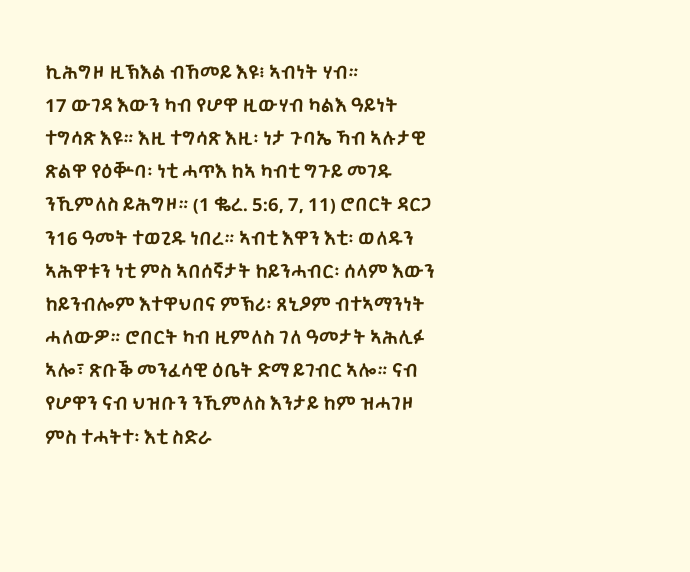ኪሕግዞ ዚኽእል ብኸመይ እዩ፧ ኣብነት ሃብ።
17 ውገዳ እውን ካብ የሆዋ ዚውሃብ ካልእ ዓይነት ተግሳጽ እዩ። እዚ ተግሳጽ እዚ፡ ነታ ጉባኤ ኻብ ኣሉታዊ ጽልዋ የዕቝባ፡ ነቲ ሓጥእ ከኣ ካብቲ ግጉይ መገዱ ንኺምለስ ይሕግዞ። (1 ቈረ. 5:6, 7, 11) ሮበርት ዳርጋ ን16 ዓመት ተወጊዱ ነበረ። ኣብቲ እዋን እቲ፡ ወለዱን ኣሕዋቱን ነቲ ምስ ኣበሰኛታት ከይንሓብር፡ ሰላም እውን ከይንብሎም እተዋህበና ምኽሪ፡ ጸኒዖም ብተኣማንነት ሓለውዎ። ሮበርት ካብ ዚምለስ ገለ ዓመታት ኣሕሊፉ ኣሎ፣ ጽቡቕ መንፈሳዊ ዕቤት ድማ ይገብር ኣሎ። ናብ የሆዋን ናብ ህዝቡን ንኺምለስ እንታይ ከም ዝሓገዞ ምስ ተሓትተ፡ እቲ ስድራ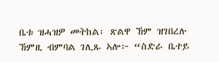ቤቱ ዝሓዝዎ መትከል፡ ጽልዋ ኸም ዝገበረሉ ኸምዚ ብምባል ገሊጹ ኣሎ፦ “ስድራ ቤተይ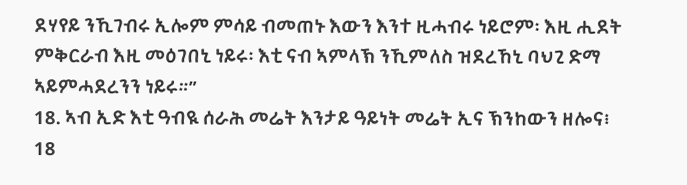ደሃየይ ንኺገብሩ ኢሎም ምሳይ ብመጠኑ እውን እንተ ዚሓብሩ ነይሮም፡ እዚ ሒደት ምቅርራብ እዚ መዕገበኒ ነይሩ፡ እቲ ናብ ኣምላኽ ንኺምለስ ዝደረኸኒ ባህጊ ድማ ኣይምሓደረንን ነይሩ።”
18. ኣብ ኢድ እቲ ዓብዪ ሰራሕ መሬት እንታይ ዓይነት መሬት ኢና ኽንከውን ዘሎና፧
18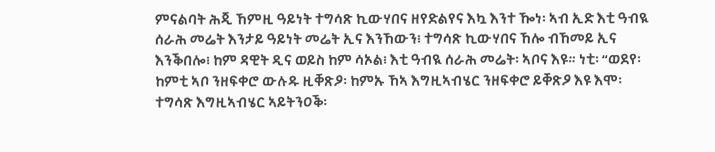ምናልባት ሕጂ ኸምዚ ዓይነት ተግሳጽ ኪውሃበና ዘየድልየና እኳ እንተ ዀነ፡ ኣብ ኢድ እቲ ዓብዪ ሰራሕ መሬት እንታይ ዓይነት መሬት ኢና እንኸውን፧ ተግሳጽ ኪውሃበና ኸሎ ብኸመይ ኢና እንቕበሎ፧ ከም ዳዊት ዲና ወይስ ከም ሳኦል፧ እቲ ዓብዪ ሰራሕ መሬት፡ ኣቦና እዩ። ነቲ፡ “ወደየ፡ ከምቲ ኣቦ ንዘፍቀሮ ውሉዱ ዚቐጽዖ፡ ከምኡ ኸኣ እግዚኣብሄር ንዘፍቀሮ ይቐጽዖ እዩ እሞ፡ ተግሳጽ እግዚኣብሄር ኣይትንዐቕ፡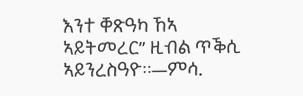እንተ ቐጽዓካ ኸኣ ኣይትመረር” ዚብል ጥቕሲ ኣይንረስዓዮ።—ምሳ.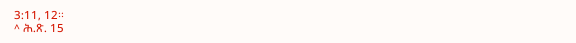3:11, 12።
^ ሕ.ጽ. 15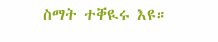ስማት ተቐዪሩ እዩ።